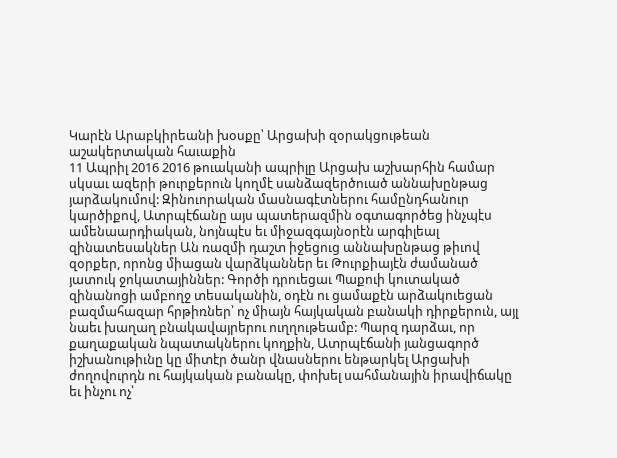Կարէն Արաբկիրեանի խօսքը՝ Արցախի զօրակցութեան աշակերտական հաւաքին
11 Ապրիլ 2016 2016 թուականի ապրիլը Արցախ աշխարհին համար սկսաւ ազերի թուրքերուն կողմէ սանձազերծուած աննախընթաց յարձակումով: Զինուորական մասնագէտներու համընդհանուր կարծիքով, Ատրպէճանը այս պատերազմին օգտագործեց ինչպէս ամենաարդիական, նոյնպէս եւ միջազգայնօրէն արգիլեալ զինատեսակներ Ան ռազմի դաշտ իջեցուց աննախընթաց թիւով զօրքեր, որոնց միացան վարձկաններ եւ Թուրքիայէն ժամանած յատուկ ջոկատայիններ: Գործի դրուեցաւ Պաքուի կուտակած զինանոցի ամբողջ տեսականին, օդէն ու ցամաքէն արձակուեցան բազմահազար հրթիռներ՝ ոչ միայն հայկական բանակի դիրքերուն, այլ նաեւ խաղաղ բնակավայրերու ուղղութեամբ: Պարզ դարձաւ, որ քաղաքական նպատակներու կողքին, Ատրպէճանի յանցագործ իշխանութիւնը կը միտէր ծանր վնասներու ենթարկել Արցախի ժողովուրդն ու հայկական բանակը, փոխել սահմանային իրավիճակը եւ ինչու ոչ՝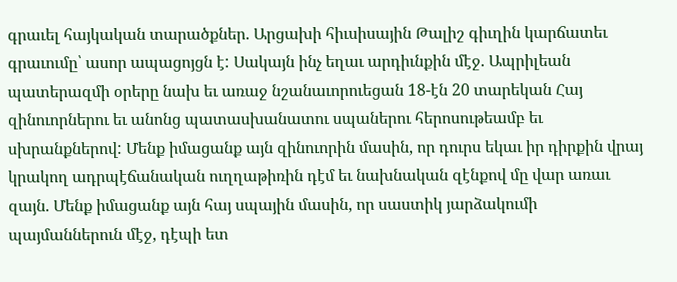գրաւել հայկական տարածքներ. Արցախի հիւսիսային Թալիշ գիւղին կարճատեւ գրաւումը՝ ասոր ապացոյցն է: Սակայն ինչ եղաւ արդիւնքին մէջ. Ապրիլեան պատերազմի օրերը նախ եւ առաջ նշանաւորուեցան 18-էն 20 տարեկան Հայ զինուորներու եւ անոնց պատասխանատու սպաներու հերոսութեամբ եւ սխրանքներով: Մենք իմացանք այն զինուորին մասին, որ դուրս եկաւ իր դիրքին վրայ կրակող ադրպէճանական ուղղաթիռին դէմ եւ նախնական զէնքով մը վար առաւ զայն. Մենք իմացանք այն հայ սպային մասին, որ սաստիկ յարձակումի պայմաններուն մէջ, դէպի ետ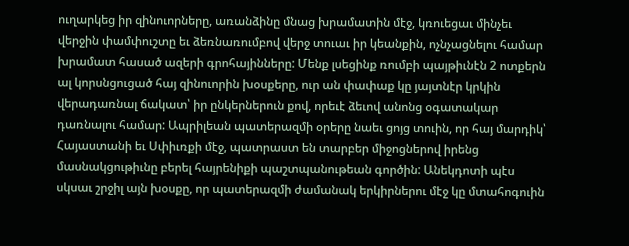ուղարկեց իր զինուորները, առանձինը մնաց խրամատին մէջ, կռուեցաւ մինչեւ վերջին փամփուշտը եւ ձեռնառումբով վերջ տուաւ իր կեանքին, ոչնչացնելու համար խրամատ հասած ազերի գրոհայինները: Մենք լսեցինք ռումբի պայթիւնէն 2 ոտքերն ալ կորսնցուցած հայ զինուորին խօսքերը, ուր ան փափաք կը յայտնէր կրկին վերադառնալ ճակատ՝ իր ընկերներուն քով, որեւէ ձեւով անոնց օգատակար դառնալու համար: Ապրիլեան պատերազմի օրերը նաեւ ցոյց տուին, որ հայ մարդիկ՝ Հայաստանի եւ Սփիւռքի մէջ, պատրաստ են տարբեր միջոցներով իրենց մասնակցութիւնը բերել հայրենիքի պաշտպանութեան գործին: Անեկդոտի պէս սկսաւ շրջիլ այն խօսքը, որ պատերազմի ժամանակ երկիրներու մէջ կը մտահոգուին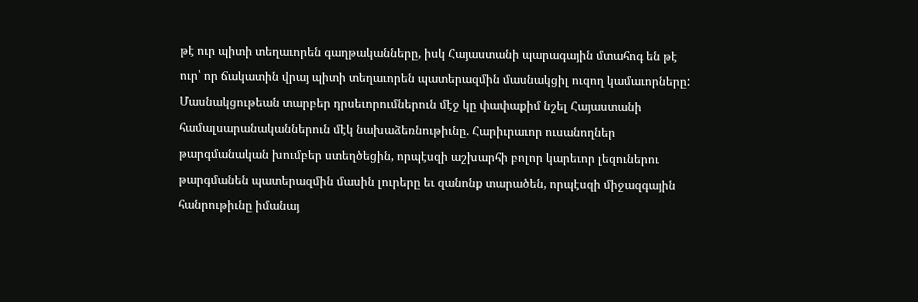թէ ուր պիտի տեղաւորեն գաղթականները, իսկ Հայաստանի պարագային մտահոգ են թէ ուր՝ որ ճակատին վրայ պիտի տեղաւորեն պատերազմին մասնակցիլ ուզող կամաւորները: Մասնակցութեան տարբեր դրսեւորումներուն մէջ կը փափաքիմ նշել Հայաստանի համալսարանականներուն մէկ նախաձեռնութիւնը. Հարիւրաւոր ուսանողներ թարգմանական խումբեր ստեղծեցին, որպէսզի աշխարհի բոլոր կարեւոր լեզուներու թարգմանեն պատերազմին մասին լուրերը եւ զանոնք տարածեն, որպէսզի միջազգային հանրութիւնը իմանայ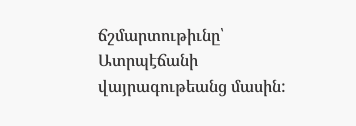ճշմարտութիւնը՝ Ատրպէճանի վայրագութեանց մասին: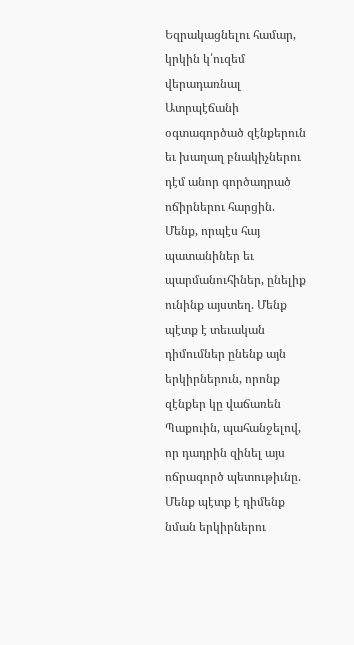Եզրակացնելու համար, կրկին կ՛ուզեմ վերադառնալ Ատրպէճանի օգտագործած զէնքերուն եւ խաղաղ բնակիչներու դէմ անոր գործադրած ոճիրներու հարցին. Մենք, որպէս հայ պատանիներ եւ պարմանուհիներ, ընելիք ունինք այստեղ. Մենք պէտք է տեւական դիմումներ ընենք այն երկիրներուն, որոնք զէնքեր կը վաճառեն Պաքուին, պահանջելով, որ դադրին զինել այս ոճրագործ պետութիւնը. Մենք պէտք է դիմենք նման երկիրներու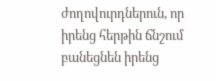ժողովուրդներուն, որ իրենց հերթին ճնշում բանեցնեն իրենց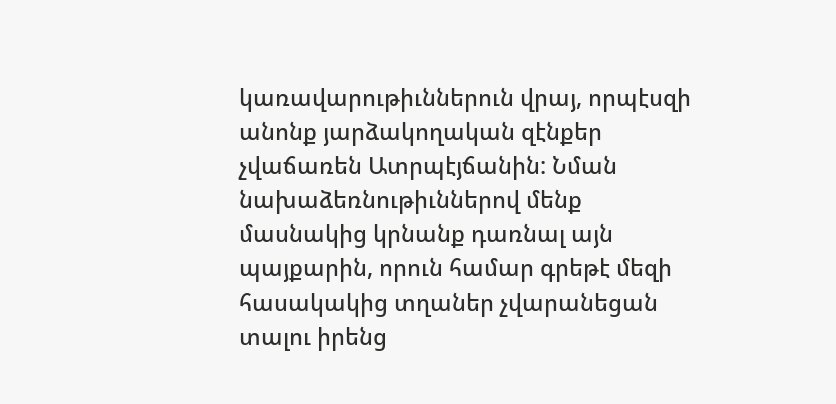կառավարութիւններուն վրայ, որպէսզի անոնք յարձակողական զէնքեր չվաճառեն Ատրպէյճանին: Նման նախաձեռնութիւններով մենք մասնակից կրնանք դառնալ այն պայքարին, որուն համար գրեթէ մեզի հասակակից տղաներ չվարանեցան տալու իրենց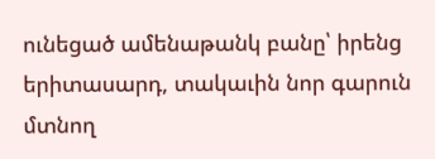ունեցած ամենաթանկ բանը՝ իրենց երիտասարդ, տակաւին նոր գարուն մտնող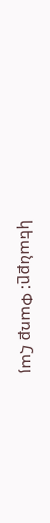կեանքը: Փառք Հայ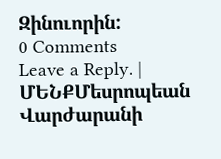Զինուորին:
0 Comments
Leave a Reply. |
ՄԵՆՔՄեսրոպեան Վարժարանի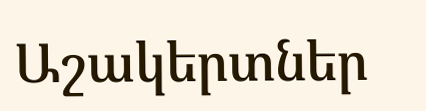Աշակերտներ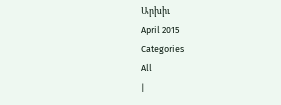Արխիւ
April 2015
Categories
All
|